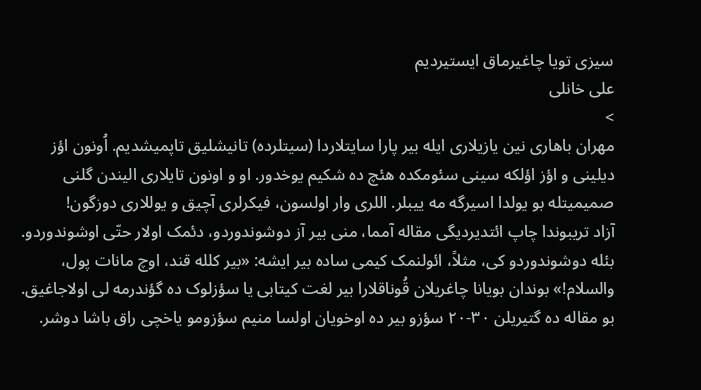سیزی تویا چاغیرماق ایستیردیم
علی خانلی
>
مهران باهاری نین یازیلاری ایله بیر پارا سایتلاردا (سیتلرده) تانیشلیق تاپمیشدیم. اُونون اؤز دیلینی و اؤز اؤلکه سینی سئومکده هئچ ده شکیم یوخدور. او و اونون تایلاری الیندن گلنی صمیمیتله بو یولدا اسیرگه مه ییبلر. اللری وار اولسون، فیکرلری آچیق و یوللاری دوزگون!
آزاد تریبوندا چاپ ائتدیردیگی مقاله آمما، منی بیر آز دوشوندوردو، دئمک اولار حتّی اوشوندوردو. بئله دوشوندوردو کی، مثلاً، ائولنمک کیمی ساده بیر ایشه: «بیر کلله قند، اوچ مانات پول، والسلام!» بوندان بویانا چاغریلان قُوناقلارا بیر لغت کیتابی یا سؤزلوک ده گؤندرمه لی اولاجاغیق.
بو مقاله ده گتیریلن ۳۰-۲۰ سؤزو بیر ده اوخویان اولسا منیم سؤزومو یاخچی راق باشا دوشر.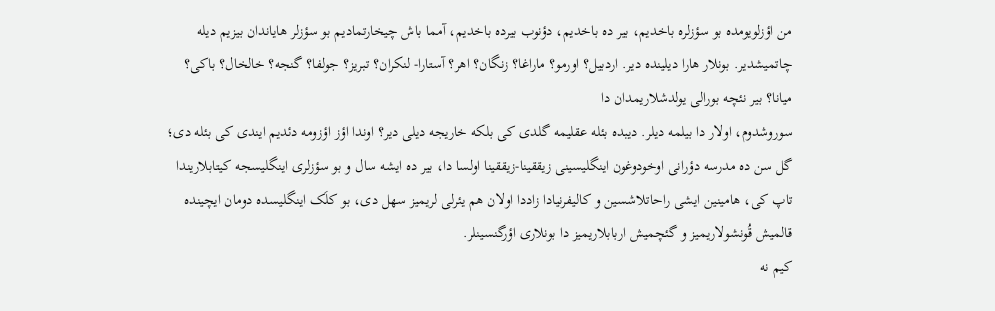من اؤزلویومده بو سؤزلره باخدیم، بیر ده باخدیم، دؤنوب بیرده باخدیم، آمما باش چیخارتمادیم بو سؤزلر هایاندان بیزیم دیله چاتمیشدیر. بونلار هارا دیلینده دیر. اردبیل؟ اورمو؟ ماراغا؟ زنگان؟ اهر؟ آستارا- لنکران؟ تبریز؟ جولفا؟ گنجه؟ خالخال؟ باکی؟ میانا؟ بیر نئچه بورالی یولدشلاریمدان دا
سوروشدوم، اولار دا بیلمه دیلر. دیبده بئله عقلیمه گلدی کی بلکه خاریجه دیلی دیر؟ اوندا اؤز اؤزومه دئدیم ایندی کی بئله دی؛ گل سن ده مدرسه دؤرانی اوخودوغون اینگلیسینی زیققینا-زیققینا اولسا دا، بیر ده ایشه سال و بو سؤزلری اینگلیسجه کیتابلاریندا تاپ کی، هامینین ایشی راحاتلاشسین و کالیفرنیادا زاددا اولان هم یئرلی لریمیز سهل دی، بو کلَک اینگلیسده دومان ایچینده قالمیش قُونشولاریمیز و گئچمیش اربابلاریمیز دا بونلاری اؤرگنسینلر.
کیم نه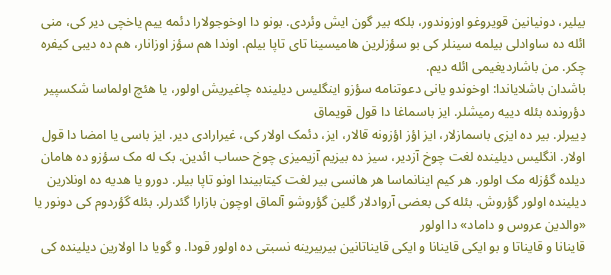بیلیر، دونیانین قویروغو اوزوندور، بلکه بیر گون ایش وئردی. بونو دا اوخوجولارا دئمه ییم یاخچی دیر کی، منی ائله ده ساوادلی بیلمه سینلر کی بو سؤزلرین هامیسینا تای تاپا بیلم. اوندا هم سؤز اوزانار، هم ده دیبی کیفره چکر. من باشاردیغیمی ائله دیم.
باشدان باشلایاندا: اوخوندو یانی دعوتنامه سؤزو اینگلیس دیلینده چاغیریش اولور، یا هئچ اولماسا شکسپیر دؤرونده بئله دییه رمیشلر. ایز باسماغا دا قول قویماق
دِییرلر. بیر ده ایزی باسمازلار، ایز اؤز اؤزونه قالار، ایز، دئمک اولار کی، غیرارادی دیر. ایز باسی یا امضا دا قول اولار. انگلیس دیلینده لغت چوخ آزدیر، سیز ده بیزیم آزیمیزی چوخ حساب ائدین. بک له مک سؤزو ده هامان دیلده گؤزله مک اولور. هر کیم اینانماسا هر هانسی بیر لغت کیتابیندا اونو تاپا بیلر. دورو یا هدیه ده اونلارین دیلینده اولور گؤروش. بئله کی بعضی آروادلار گلین گؤروشو آلماق اوچون بازارا گئدرلر. بئله گؤردوم کی دونور یا «والدین عروس و داماد» دا اولور
قاینانا و قایناتا و بو ایکی قاینانا و ایکی قایناتانین بیربیرینه نسبتی ده اولور قودا. و گویا دا اولارین دیلینده کی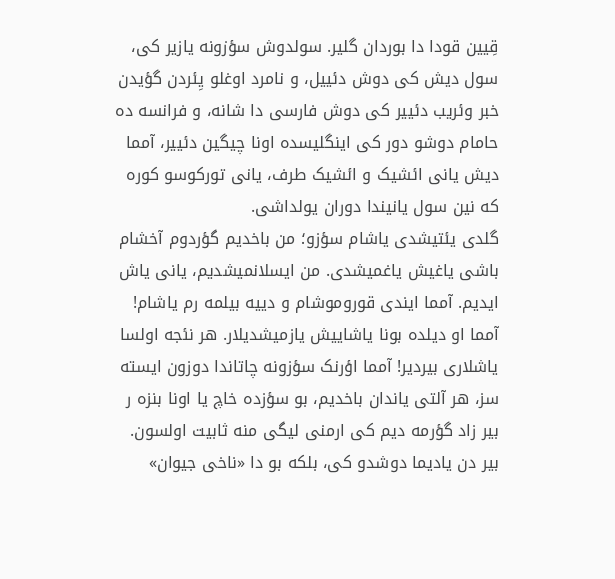قِیین قودا دا بوردان گلیر. سولدوش سؤزونه یازیر کی، سول دیش کی دوش دئییل، و نامرد اوغلو یِئردن گؤیدن خبر وئریب دئییر کی دوش فارسی دا شانه، و فرانسه ده حامام دوشو دور کی اینگلیسده اونا چیگین دئییر، آمما دیش یانی ائشیک و ائشیک طرف، یانی تورکوسو کوره که نین سول یانیندا دوران یولداشی.
گلدی یئتیشدی یاشام سؤزو؛ من باخدیم گؤردوم آخشام باشی یاغیش یاغمیشدی. من ایسلانمیشدیم، یانی یاش ایدیم. آمما ایندی قوروموشام و دییه بیلمه رم یاشام!
آمما او دیلده بونا یاشاییش یازمیشدیلار. هر نئجه اولسا یاشلاری بیردیر! آمما اؤرنک سؤزونه چاتاندا دوزون ایسته سز، هر آلتی یاندان باخدیم، بو سؤزده خاچ یا اونا بنزه ر بیر زاد گؤرمه دیم کی ارمنی لیگی منه ثابیت اولسون. بیر دن یادیما دوشدو کی، بلکه بو دا «ناخی جیوان»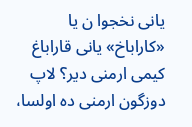یانی نخجوا ن یا «کاراباخ» یانی قاراباغ کیمی ارمنی دیر؟ لاپ دوزگون ارمنی ده اولسا،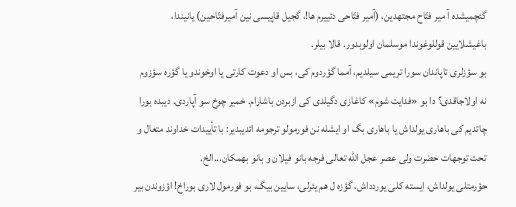گئچمیشده آ میر فتّاح مجتهدین، (آمیر فتّاحی دئییرم ها!، گجیل قاپیسی نین آمیرفتّاحین) یانیندا، باغیشلایین قوللوغوندا موسلمان اولوبدور. قالا بیلر.
بو سؤزلری تاپاندان سورا تریمی سیلدیم، آمما گؤردوم کی، بس او دعوت کارتی یا اوخوندو یا گؤره سؤزوم نه اولاجاقدی؟ دا بو «فدایت شوم» کاغازی دگیلدی کی ازبردن باشارام. خمیر چوخ سو آپاردی. دیبده بورا چاتدیم کی باهاری یولداش یا باهاری بگ او ایشله نن فورمولو ترجومه ائدیبدیر: با تأییدات خداوند متعال و تحت توجهات حضرت ولی عصر عجل الله تعالی فرجه بانو فیلان و بانو بهمکان...الخ.
حؤرمتلی یولداش، ایسته کلی یوردداش، گؤزه ل هم یئرلی، سایین بیگ، بو فورمول لاری بوراخ! اؤزوندن بیر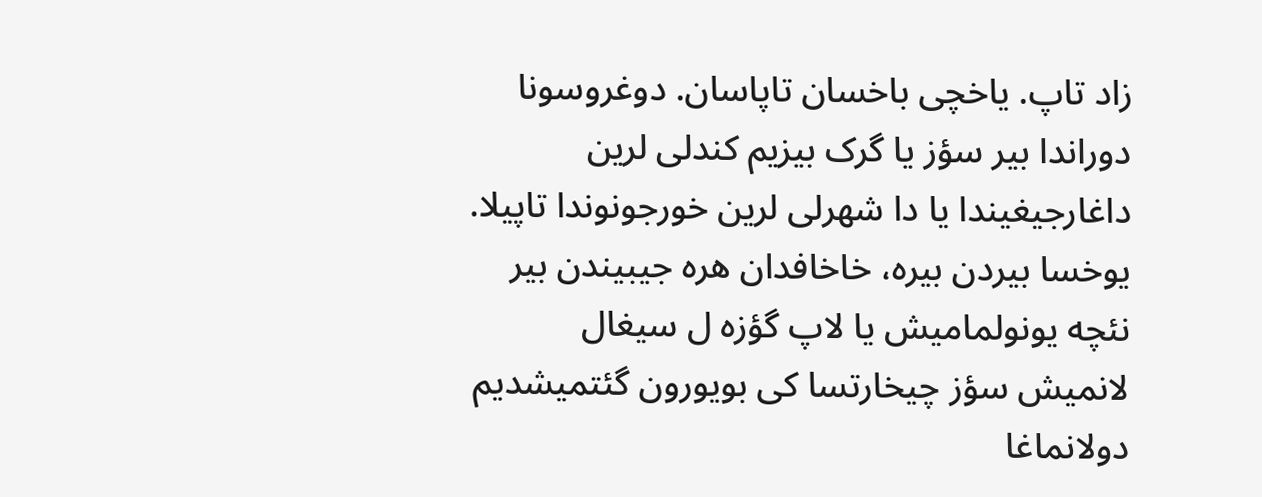زاد تاپ. یاخچی باخسان تاپاسان. دوغروسونا دوراندا بیر سؤز یا گرک بیزیم کندلی لرین داغارجیغیندا یا دا شهرلی لرین خورجونوندا تاپیلا. یوخسا بیردن بیره، خاخافدان هره جیبیندن بیر نئچه یونولمامیش یا لاپ گؤزه ل سیغال لانمیش سؤز چیخارتسا کی بویورون گئتمیشدیم دولانماغا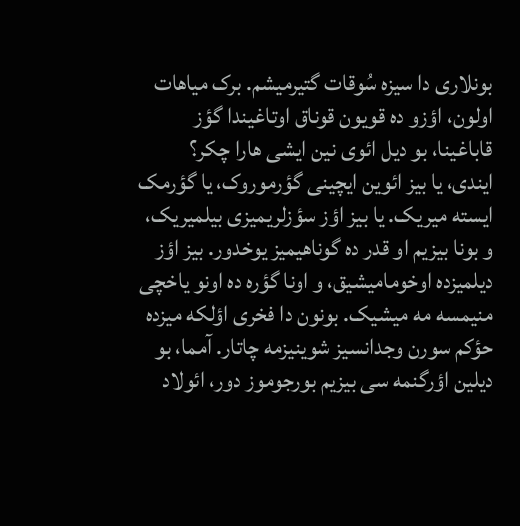بونلاری دا سیزه سُوقات گتیرمیشم. برک میاهات اولون، اؤزو ده قویون قوناق اوتاغیندا گؤز قاباغینا، بو دیل ائوی نین ایشی هارا چکر؟
ایندی، یا بیز ائوین ایچینی گؤرموروک، یا گؤرمک ایسته میریک. یا بیز اؤز سؤزلریمیزی بیلمیریک، و بونا بیزیم او قدر ده گوناهیمیز یوخدور. بیز اؤز دیلمیزده اوخومامیشیق، و اونا گؤره ده اونو یاخچی منیمسه مه میشیک. بونون دا فخری اؤلکه میزده حؤکم سورن وجدانسیز شوینیزمه چاتار. آمما، بو دیلین اؤرگنمه سی بیزیم بورجوموز دور، ائولاد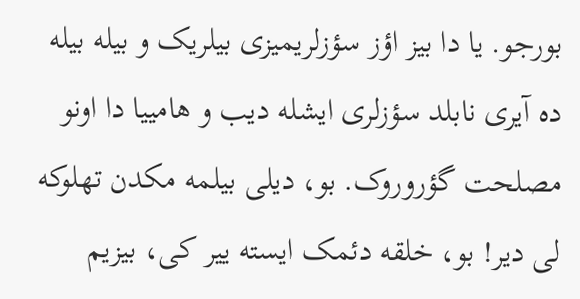بورجو. یا دا بیز اؤز سؤزلریمیزی بیلریک و بیله بیله ده آیری نابلد سؤزلری ایشله دیب و هامییا دا اونو مصلحت گؤروروک. بو، دیلی بیلمه مکدن تهلوکه لی دیر! بو، خلقه دئمک ایسته ییر کی، بیزیم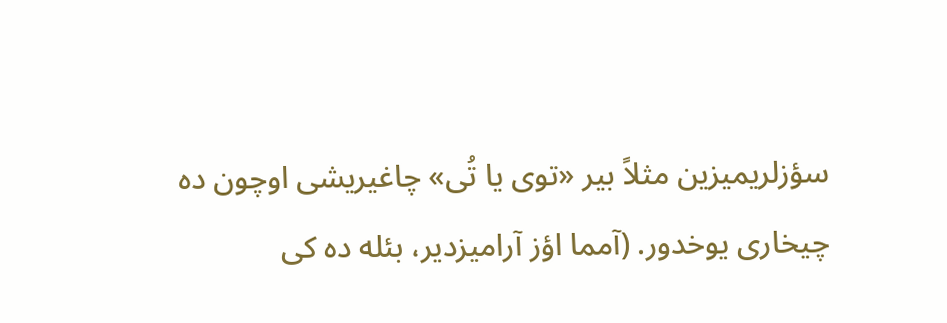سؤزلریمیزین مثلاً بیر «توی یا تُی» چاغیریشی اوچون ده چیخاری یوخدور. (آمما اؤز آرامیزدیر، بئله ده کی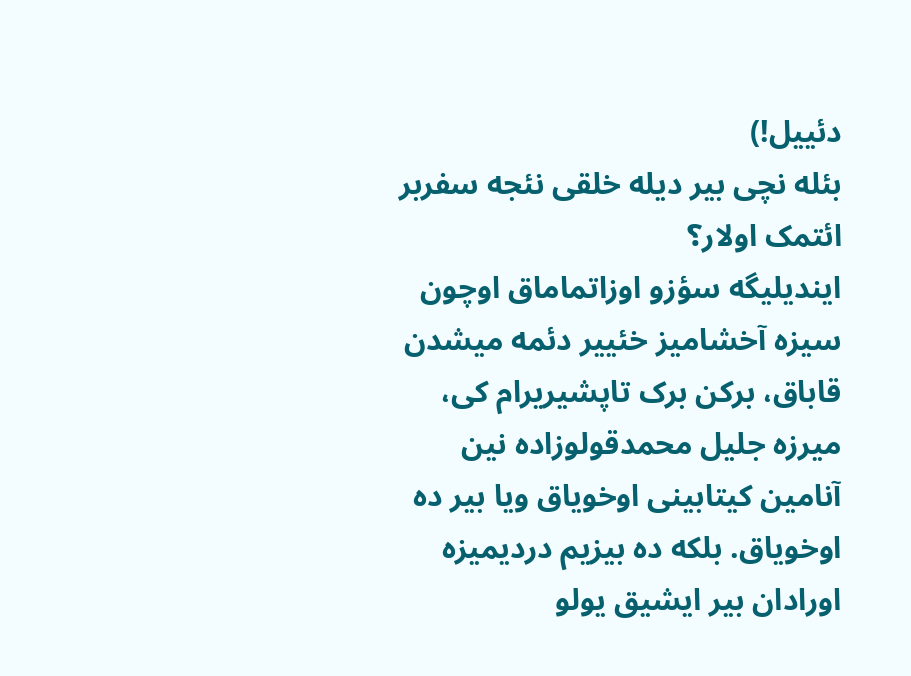دئییل!)
بئله نچی بیر دیله خلقی نئجه سفربر ائتمک اولار؟
ایندیلیگه سؤزو اوزاتماماق اوچون سیزه آخشامیز خئییر دئمه میشدن قاباق، برکن برک تاپشیریرام کی، میرزه جلیل محمدقولوزاده نین آنامین کیتابینی اوخویاق ویا بیر ده اوخویاق. بلکه ده بیزیم دردیمیزه اورادان بیر ایشیق یولو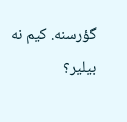گؤرسنه. کیم نه بیلیر؟